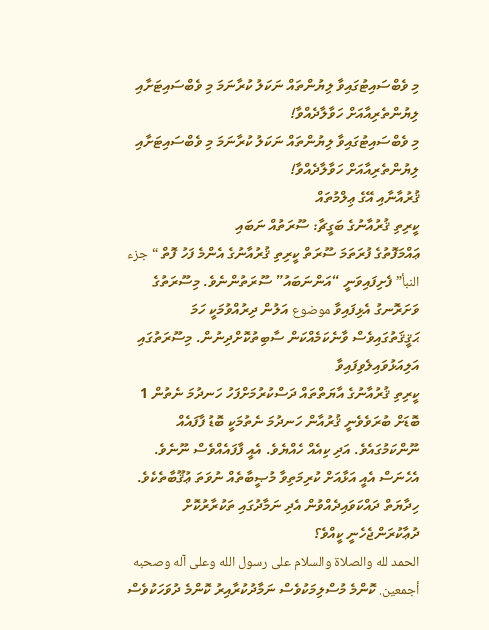މި ވެބްސައިޓުގައިވާ ލިޔުންތައް ނަކަލު ކުރާނަމަ މި ވެބްސައިޓަށާއި ލިޔުންތެރިއާއަށް ހަވާލާދެއްވާ!
މި ވެބްސައިޓުގައިވާ ލިޔުންތައް ނަކަލު ކުރާނަމަ މި ވެބްސައިޓަށާއި ލިޔުންތެރިއާއަށް ހަވާލާދެއްވާ!
ޤުރުއާނާއި އޭގެ ޢިލްމުތައް
ކީރިތި ޤުރުއާނުގެ ބަގީޗާ: ސޫރަތުއް ނަބައި
ޢައްމަފޮތުގެ ފުރަތަމަ ސޫރަތް ކީރިތި ޤުރުއާނުގެ އެންމެ ފަހު ފޮތް “جزء النبأ” ފެށިފައިވަނީ “އަންނަބައު” ސޫރަތުންނެވެ. މިސޫރަތުގެ ވަށަރޮނގު އެޅިފައިވާ موضوع އަލުން ދިރުއްވުމަކީ ހަމަ ޙަޤީޤަތުގައިވެސް ވާނެކަމެއްކަން ސާބިތުކޮށްދިނުން. މިސޫރަތުގައި އަލިއަޅުވައިލެވިފައިވާ
ކީރިތި ޤުރުއާނުގެ އާޔަތްތައް ދަސްކުރުމަށްފަހު ހަނދުމަ ނެތުން 1
ބޮޑަށް ބުރަވެވެނީ ޤުރުއާން ހަނދުމަ ނެތުމަކީ ބޮޑު ފާފައެއް ނޫންކަމުގައެވެ. އަދި ކިއެއް ހެއްޔެވެ. އެއީ ފާފައެއްވެސް ނޫނެވެ. އެހެނަސް އެއީ އަޅާއަށް ކުރިމަތިވާ މުޞީބާތެއް ނުވަތަ ޢުޤޫބާތެކެވެ.
ހިދާޔަތް ދައްކަވައިދެއްވުން އެދި ނަމާދުގައި ތަކުރާރުކޮށް ދުޢާކުރަންޖެހެނީ ކީއްވެ؟
الحمد لله والصلاة والسلام على رسول الله وعلى آله وصحبه أجمعين. ކޮންމެ މުސްލިމަކުވެސް ނަމާދުކުރާއިރު ކޮންމެ ދުވަހަކުވެސް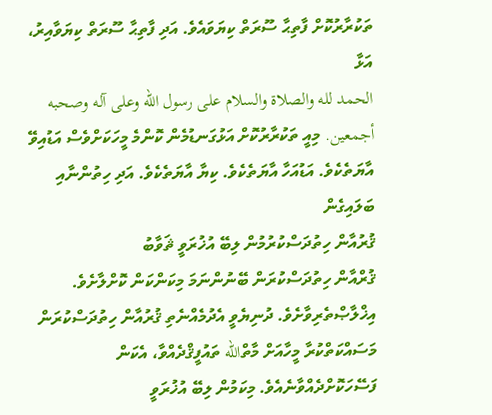ތަކުރާރުކޮށް ފާތިޙާ ސޫރަތް ކިޔަވައެވެ. އަދި ފާތިޙާ ސޫރަތް ކިޔަވާއިރު، އަޅާ
الحمد لله والصلاة والسلام على رسول الله وعلى آله وصحبه أجمعين. މިއީ ތަކުރާރުކޮށް އަޅުގަނޑުމެން ކޮންމެ މީހަކަށްވެސް އަޑުއިވޭ އާޔަތެކެވެ. އަޑުއަހާ އާޔަތެކެވެ. ކިޔާ އާޔަތެކެވެ. އަދި ހިތުންނާއި ބަލައިގެން
ޤުރުއާން ހިތުދަސްކުރުމުން ލިބޭ އުޚުރަވީ ޘަވާބު
ޤުރްއާން ހިތުދަސްކުރަން ބޭނުންނަމަ މިކަންކަން ކޮށްލާށެވެ.
އިޚްލާޞްތެރިވާށެވެ. ދުނިޔެވީ އެދުމެއްނެތި ޤުރުއާން ހިތުދަސްކުރަން މަސައްކަތްކުރާ މީހާއަށް މާތްالله ތައުފީޤްދެއްވާ، އެކަން ފަސޭހަކޮށްދެއްވާނެއެވެ. މިކަމުން ލިބޭ އުޚުރަވީ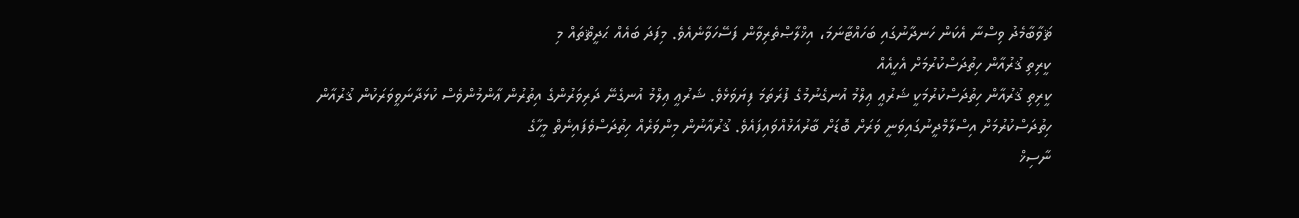ޘަވާބާމެދު ވިސްނާ އެކަން ހަނދާނުގައި ބަހައްޓާނަމަ، އިޚްލާޞްތެރިވާން ފަސޭހަވާނެއެވެ. މިފަދަ ބައެއް ޙަދީޘްތައް މި
ކީރިތި ޤުރުއާން ހިތުދަސްކުރުމަށް އެހީއެއް
ކީރިތި ޤުރުއާން ހިތުދަސްކުރުމަކީ ޝަރުޢީ ޢިލްމު އުނގެނުމުގެ ފުރަތަމަ ފިޔަވަޅެވެ. ޝަރުޢީ ޢިލްމު އުނގެނޭ ދަރިވަރުންގެ އިތުރުން ޢާންމުންވެސް ކުޅަދާނަވީވަރަކުން ޤުރުއާން ހިތުދަސްކުރުމަށް އިސްލާމްދީނުގައިވަނީ ވަރަށް ބޮޑަށް ބާރުއަޅުއްވައިފައެވެ. ޤުރުއާނުން މިންވަރެއް ހިތުދަސްވެފައިނެތް މީހާގެ
ނާސިޚް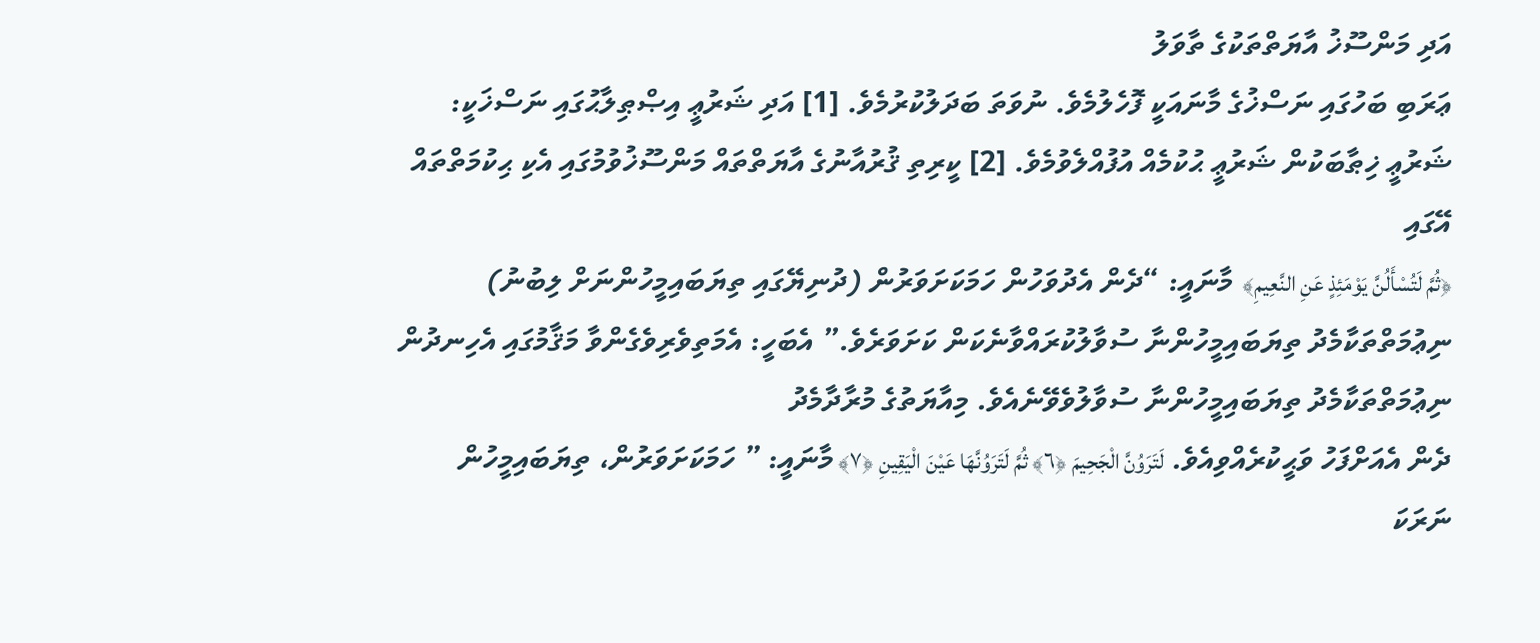އަދި މަންސޫޚު އާޔަތްތަކުގެ ތާވަލު
ޢަރަބި ބަހުގައި ނަސްޚުގެ މާނައަކީ ފޮހެލުމެވެ. ނުވަތަ ބަދަލުކުރުމެވެ. [1] އަދި ޝަރުޢީ އިޞްޠިލާޙުގައި ނަސްޚަކީ: ޝަރުޢީ ޚިޠާބަކުން ޝަރުޢީ ޙުކުމެއް އުފުއްލެވުމެވެ. [2] ކީރިތި ޤުރުއާނުގެ އާޔަތްތައް މަންސޫޚުވުމުގައި އެކި ޙިކުމަތްތައް އޭގައި
﴿ثُمَّ لَتُسْأَلُنَّ يَوْمَئِذٍ عَنِ النَّعِيمِ﴾  މާނައީ: “ދެން އެދުވަހުން ހަމަކަށަވަރުން (ދުނިޔޭގައި ތިޔަބައިމީހުންނަށް ލިބުނު) ނިޢުމަތްތަކާމެދު ތިޔަބައިމީހުންނާ ސުވާލުކުރައްވާނެކަން ކަށަވަރެވެ.” އެބަހީ: އެމަތިވެރިވެގެންވާ މަޤާމުގައި އެހިނދުން ނިޢުމަތްތަކާމެދު ތިޔަބައިމީހުންނާ ސުވާލުވެވޭނެއެވެ. މިއާޔަތުގެ މުރާދާމެދު
ދެން އެއަށްފަހު ވަޙީކުރެއްވިއެވެ. لَتَرَوُنَّ الْجَحِيمَ ﴿٦﴾ ثُمَّ لَتَرَوُنَّهَا عَيْنَ الْيَقِينِ ﴿٧﴾ މާނައީ: ” ހަމަކަށަވަރުން، ތިޔަބައިމީހުން ނަރަކަ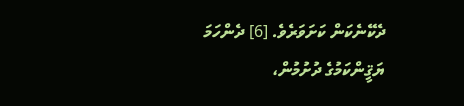ދެކޭނެކަން ކަށަވަރެވެ. [6] ދެންހަމަ ޔަޤީންކަމުގެ ދުށުމުން،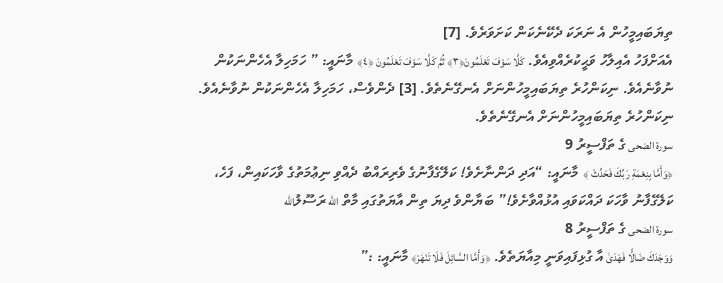ތިޔަބައިމީހުން އެ ނަރަކަ ދެކޭނެކަން ކަށަވަރެވެ. [7]
އެއަށްފަހު އެއިލާހު ވަޙީކުރެއްވިއެވެ. كَلَّا سَوْفَ تَعْلَمُونَ﴿٣﴾ ثُمَّ كَلَّا سَوْفَ تَعْلَمُونَ ﴿٤﴾  މާނައީ: ” ހަމަހިލާ އެހެންނަކުން ނުވާނެއެވެ. ނިކަންހުރެ ތިޔަބައިމީހުންނަށް އެނގޭނެތެވެ. [3] ދެންވެސް، ހަމަހިލާ އެހެންނަކުން ނުވާނެއެވެ. ނިކަންހުރެ ތިޔަބައިމީހުންނަށް އެނގޭނެތެވެ.
سورة الضحى ގެ ތަފްސީރު 9
﴿وَأَمَّا بِنِعْمَةِ رَبِّكَ فَحَدِّثْ ﴾  މާނައީ: “އަދި ދަންނާށެވެ! ކަލޭގެފާނުގެ ވެރިރައްބު ދެއްވި ނިޢުމަތުގެ ވާހަކައިން، ފަހެ، ކަލޭގެފާނު ވާހަކަ ދައްކަވައި އުޅުއްވާށެވެ!” ބަޔާންވެ ދިޔަ ތިން އާޔަތުގައި މާތް الله ރަސޫލުالله
سورة الضحى ގެ ތަފްސީރު 8
وَوَجَدَكَ ضَالًّا فَهَدَىٰ އާ ގުޅިފައިވަނީ މިއާޔަތެވެ. ﴿وَأَمَّا السَّائِلَ فَلَا تَنْهَرْ﴾ މާނައީ: :”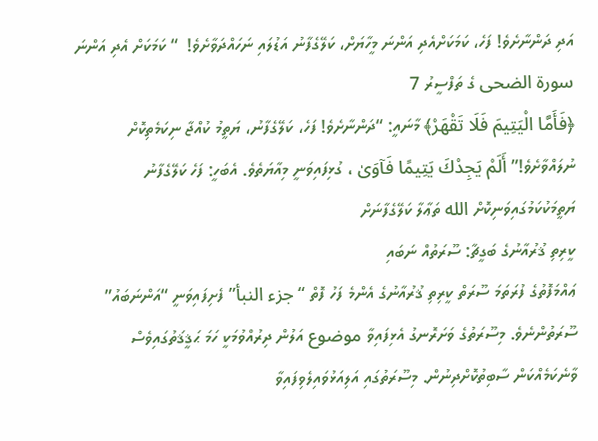އަދި ދަންނާށެވެ! ފަހެ، ކަމަކަށްއެދި އަންނަ މީހާޔަށް، ކަލޭގެފާނު އަޑުލައި ނަހައްދަވާށެވެ!  “ ކަމަކަށް އެދި އަންނަ
سورة الضحى ގެ ތަފްސީރު 7
﴿فَأَمَّا الْيَتِيمَ فَلَا تَقْهَرْ﴾ މާނައީ: “ދަންނާށެވެ! ފަހެ، ކަލޭގެފާނު، ޔަތީމު ކުއްޖާ ނިކަމެތިކޮށް ނުލައްވާށެވެ!” أَلَمْ يَجِدْكَ يَتِيمًا فَآوَىٰ ، ގުޅިފައިވަނީ މިއާޔަތެވެ. އެބަހީ: ފަހެ ކަލޭގެފާނު ޔަތީމަކުކަމުގައިވަނިކޮށް الله ތަޢާލާ ކަލޭގެފާނަށް
ކީރިތި ޤުރުއާނުގެ ބަގީޗާ: ސޫރަތުއް ނަބައި
ޢައްމަފޮތުގެ ފުރަތަމަ ސޫރަތް ކީރިތި ޤުރުއާނުގެ އެންމެ ފަހު ފޮތް “جزء النبأ” ފެށިފައިވަނީ “އަންނަބައު” ސޫރަތުންނެވެ. މިސޫރަތުގެ ވަށަރޮނގު އެޅިފައިވާ موضوع އަލުން ދިރުއްވުމަކީ ހަމަ ޙަޤީޤަތުގައިވެސް ވާނެކަމެއްކަން ސާބިތުކޮށްދިނުން. މިސޫރަތުގައި އަލިއަޅުވައިލެވިފައިވާ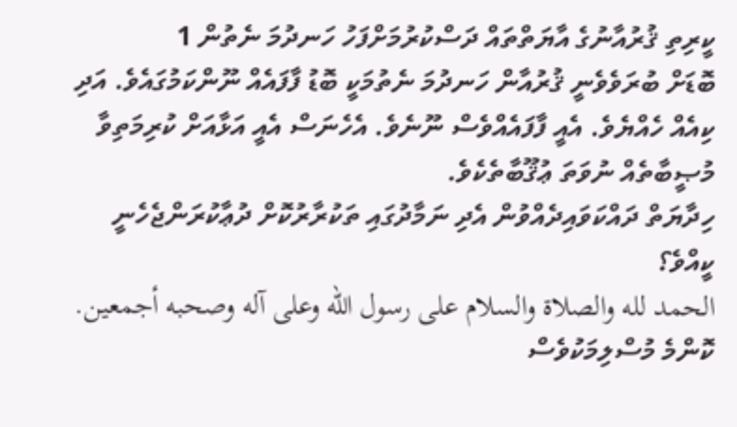ކީރިތި ޤުރުއާނުގެ އާޔަތްތައް ދަސްކުރުމަށްފަހު ހަނދުމަ ނެތުން 1
ބޮޑަށް ބުރަވެވެނީ ޤުރުއާން ހަނދުމަ ނެތުމަކީ ބޮޑު ފާފައެއް ނޫންކަމުގައެވެ. އަދި ކިއެއް ހެއްޔެވެ. އެއީ ފާފައެއްވެސް ނޫނެވެ. އެހެނަސް އެއީ އަޅާއަށް ކުރިމަތިވާ މުޞީބާތެއް ނުވަތަ ޢުޤޫބާތެކެވެ.
ހިދާޔަތް ދައްކަވައިދެއްވުން އެދި ނަމާދުގައި ތަކުރާރުކޮށް ދުޢާކުރަންޖެހެނީ ކީއްވެ؟
الحمد لله والصلاة والسلام على رسول الله وعلى آله وصحبه أجمعين. ކޮންމެ މުސްލިމަކުވެސް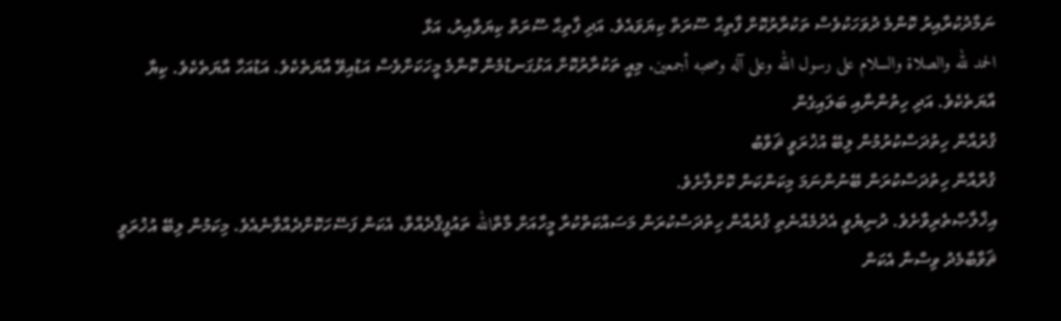ނަމާދުކުރާއިރު ކޮންމެ ދުވަހަކުވެސް ތަކުރާރުކޮށް ފާތިޙާ ސޫރަތް ކިޔަވައެވެ. އަދި ފާތިޙާ ސޫރަތް ކިޔަވާއިރު، އަޅާ
الحمد لله والصلاة والسلام على رسول الله وعلى آله وصحبه أجمعين. މިއީ ތަކުރާރުކޮށް އަޅުގަނޑުމެން ކޮންމެ މީހަކަށްވެސް އަޑުއިވޭ އާޔަތެކެވެ. އަޑުއަހާ އާޔަތެކެވެ. ކިޔާ އާޔަތެކެވެ. އަދި ހިތުންނާއި ބަލައިގެން
ޤުރުއާން ހިތުދަސްކުރުމުން ލިބޭ އުޚުރަވީ ޘަވާބު
ޤުރްއާން ހިތުދަސްކުރަން ބޭނުންނަމަ މިކަންކަން ކޮށްލާށެވެ.
އިޚްލާޞްތެރިވާށެވެ. ދުނިޔެވީ އެދުމެއްނެތި ޤުރުއާން ހިތުދަސްކުރަން މަސައްކަތްކުރާ މީހާއަށް މާތްالله ތައުފީޤްދެއްވާ، އެކަން ފަސޭހަކޮށްދެއްވާނެއެވެ. މިކަމުން ލިބޭ އުޚުރަވީ ޘަވާބާމެދު ވިސްނާ އެކަން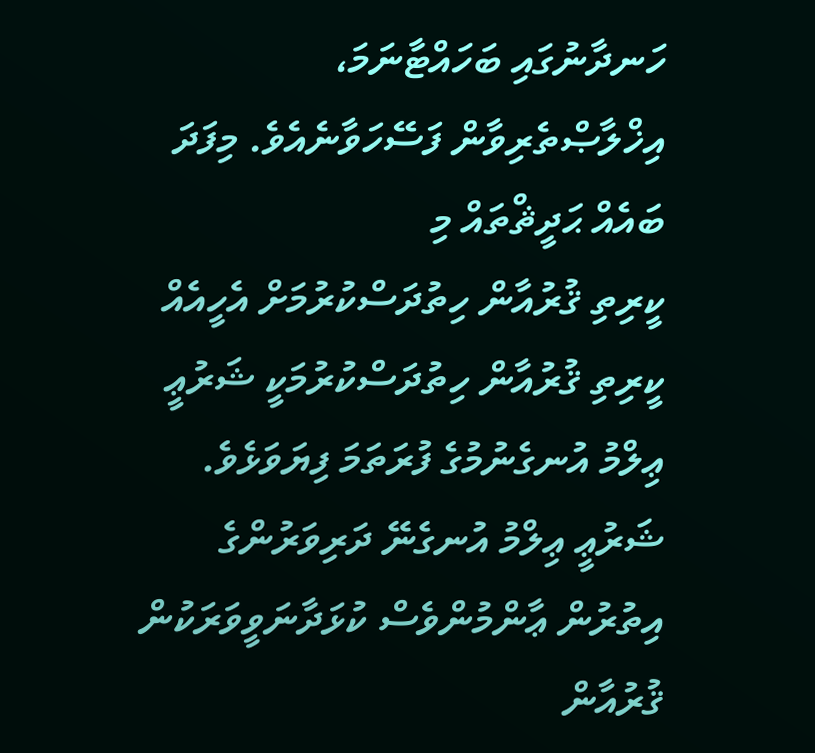ހަނދާނުގައި ބަހައްޓާނަމަ، އިޚްލާޞްތެރިވާން ފަސޭހަވާނެއެވެ. މިފަދަ ބައެއް ޙަދީޘްތައް މި
ކީރިތި ޤުރުއާން ހިތުދަސްކުރުމަށް އެހީއެއް
ކީރިތި ޤުރުއާން ހިތުދަސްކުރުމަކީ ޝަރުޢީ ޢިލްމު އުނގެނުމުގެ ފުރަތަމަ ފިޔަވަޅެވެ. ޝަރުޢީ ޢިލްމު އުނގެނޭ ދަރިވަރުންގެ އިތުރުން ޢާންމުންވެސް ކުޅަދާނަވީވަރަކުން ޤުރުއާން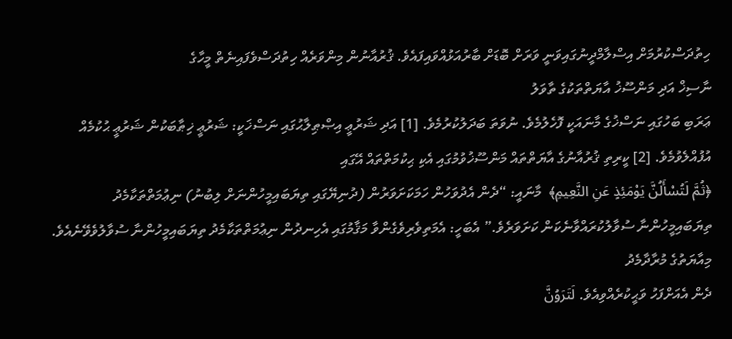ހިތުދަސްކުރުމަށް އިސްލާމްދީނުގައިވަނީ ވަރަށް ބޮޑަށް ބާރުއަޅުއްވައިފައެވެ. ޤުރުއާނުން މިންވަރެއް ހިތުދަސްވެފައިނެތް މީހާގެ
ނާސިޚް އަދި މަންސޫޚު އާޔަތްތަކުގެ ތާވަލު
ޢަރަބި ބަހުގައި ނަސްޚުގެ މާނައަކީ ފޮހެލުމެވެ. ނުވަތަ ބަދަލުކުރުމެވެ. [1] އަދި ޝަރުޢީ އިޞްޠިލާޙުގައި ނަސްޚަކީ: ޝަރުޢީ ޚިޠާބަކުން ޝަރުޢީ ޙުކުމެއް އުފުއްލެވުމެވެ. [2] ކީރިތި ޤުރުއާނުގެ އާޔަތްތައް މަންސޫޚުވުމުގައި އެކި ޙިކުމަތްތައް އޭގައި
﴿ثُمَّ لَتُسْأَلُنَّ يَوْمَئِذٍ عَنِ النَّعِيمِ﴾  މާނައީ: “ދެން އެދުވަހުން ހަމަކަށަވަރުން (ދުނިޔޭގައި ތިޔަބައިމީހުންނަށް ލިބުނު) ނިޢުމަތްތަކާމެދު ތިޔަބައިމީހުންނާ ސުވާލުކުރައްވާނެކަން ކަށަވަރެވެ.” އެބަހީ: އެމަތިވެރިވެގެންވާ މަޤާމުގައި އެހިނދުން ނިޢުމަތްތަކާމެދު ތިޔަބައިމީހުންނާ ސުވާލުވެވޭނެއެވެ. މިއާޔަތުގެ މުރާދާމެދު
ދެން އެއަށްފަހު ވަޙީކުރެއްވިއެވެ. لَتَرَوُنَّ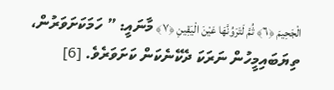الْجَحِيمَ ﴿٦﴾ ثُمَّ لَتَرَوُنَّهَا عَيْنَ الْيَقِينِ ﴿٧﴾ މާނައީ: ” ހަމަކަށަވަރުން، ތިޔަބައިމީހުން ނަރަކަ ދެކޭނެކަން ކަށަވަރެވެ. [6]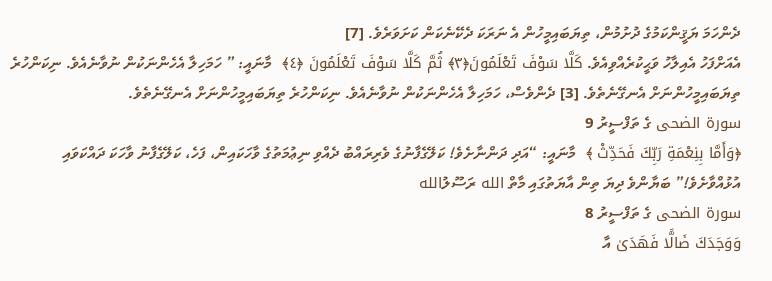ދެންހަމަ ޔަޤީންކަމުގެ ދުށުމުން، ތިޔަބައިމީހުން އެ ނަރަކަ ދެކޭނެކަން ކަށަވަރެވެ. [7]
އެއަށްފަހު އެއިލާހު ވަޙީކުރެއްވިއެވެ. كَلَّا سَوْفَ تَعْلَمُونَ﴿٣﴾ ثُمَّ كَلَّا سَوْفَ تَعْلَمُونَ ﴿٤﴾  މާނައީ: ” ހަމަހިލާ އެހެންނަކުން ނުވާނެއެވެ. ނިކަންހުރެ ތިޔަބައިމީހުންނަށް އެނގޭނެތެވެ. [3] ދެންވެސް، ހަމަހިލާ އެހެންނަކުން ނުވާނެއެވެ. ނިކަންހުރެ ތިޔަބައިމީހުންނަށް އެނގޭނެތެވެ.
سورة الضحى ގެ ތަފްސީރު 9
﴿وَأَمَّا بِنِعْمَةِ رَبِّكَ فَحَدِّثْ ﴾  މާނައީ: “އަދި ދަންނާށެވެ! ކަލޭގެފާނުގެ ވެރިރައްބު ދެއްވި ނިޢުމަތުގެ ވާހަކައިން، ފަހެ، ކަލޭގެފާނު ވާހަކަ ދައްކަވައި އުޅުއްވާށެވެ!” ބަޔާންވެ ދިޔަ ތިން އާޔަތުގައި މާތް الله ރަސޫލުالله
سورة الضحى ގެ ތަފްސީރު 8
وَوَجَدَكَ ضَالًّا فَهَدَىٰ އާ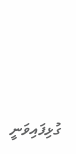ގުޅިފައިވަނީ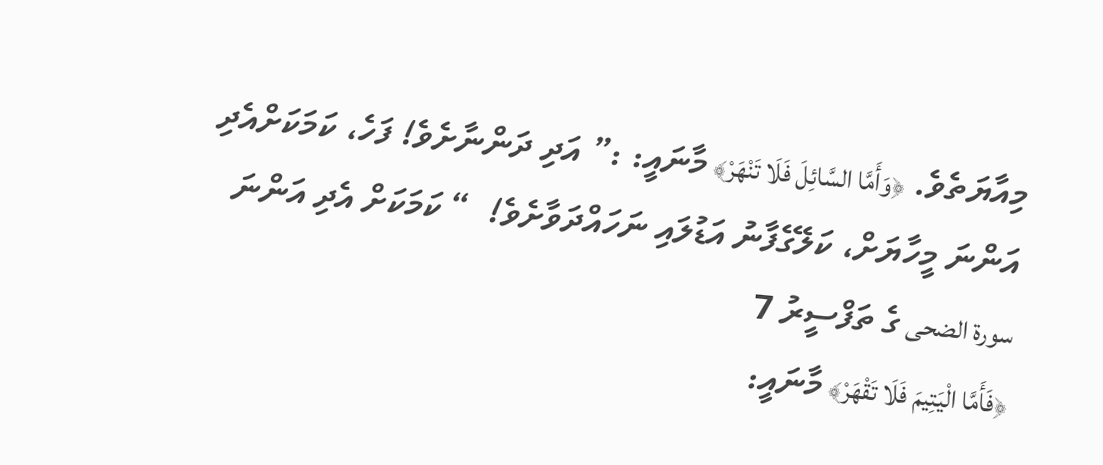މިއާޔަތެވެ. ﴿وَأَمَّا السَّائِلَ فَلَا تَنْهَرْ﴾ މާނައީ: :” އަދި ދަންނާށެވެ! ފަހެ، ކަމަކަށްއެދި އަންނަ މީހާޔަށް، ކަލޭގެފާނު އަޑުލައި ނަހައްދަވާށެވެ!  “ ކަމަކަށް އެދި އަންނަ
سورة الضحى ގެ ތަފްސީރު 7
﴿فَأَمَّا الْيَتِيمَ فَلَا تَقْهَرْ﴾ މާނައީ: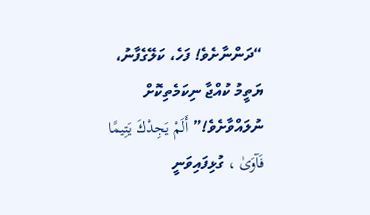“ދަންނާށެވެ! ފަހެ، ކަލޭގެފާނު، ޔަތީމު ކުއްޖާ ނިކަމެތިކޮށް ނުލައްވާށެވެ!” أَلَمْ يَجِدْكَ يَتِيمًا فَآوَىٰ ، ގުޅިފައިވަނީ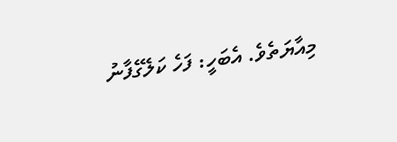މިއާޔަތެވެ. އެބަހީ: ފަހެ ކަލޭގެފާނު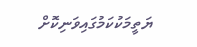ޔަތީމަކުކަމުގައިވަނިކޮށް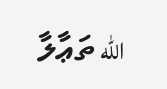الله ތަޢާލާ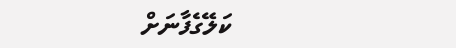ކަލޭގެފާނަށް